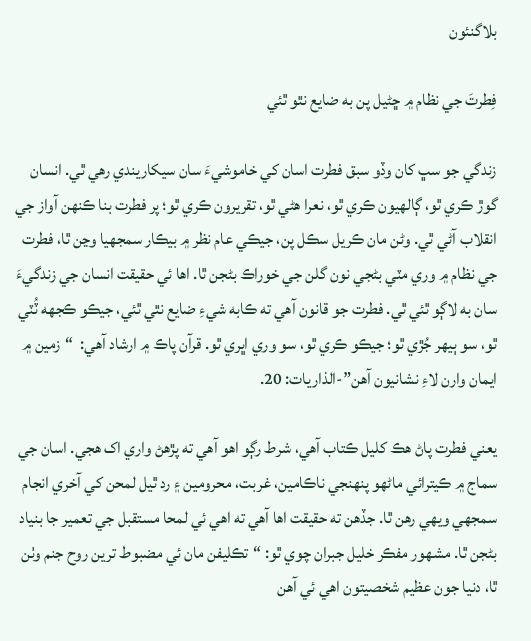بلاگنئون

فِطرتَ جي نظام ۾ ڇڻيل پن به ضايع نٿو ٿئي

زندگي جو سڀ کان وڏو سبق فطرت اسان کي خاموشيءَ سان سيکاريندي رهي ٿي. انسان گوڙ ڪري ٿو، ڳالهيون ڪري ٿو، نعرا هڻي ٿو، تقريرون ڪري ٿو؛ پر فطرت بنا ڪنهن آواز جي انقلاب آڻي ٿي. وڻن مان ڪريل سڪل پن، جيڪي عام نظر ۾ بيڪار سمجهيا وڃن ٿا، فطرت جي نظام ۾ وري مٽي بڻجي نون گلن جي خوراڪ بڻجن ٿا. اها ئي حقيقت انسان جي زندگيءَ سان به لاڳو ٿئي ٿي. فطرت جو قانون آهي ته ڪابه شيءِ ضايع نٿي ٿئي، جيڪو ڪجهه ٽُٽي ٿو، سو ٻيهر جُڙي ٿو؛ جيڪو ڪري ٿو، سو وري اڀري ٿو. قرآن پاڪ ۾ ارشاد آهي:  “زمين ۾ ايمان وارن لاءِ نشانيون آهن”-الذاريات: 20.

يعني فطرت پاڻ هڪ کليل ڪتاب آهي، شرط رڳو اهو آهي ته پڙهڻ واري اک هجي. اسان جي سماج ۾ ڪيترائي ماڻهو پنهنجي ناڪامين، غربت، محرومين ۽ رد ٿيل لمحن کي آخري انجام سمجهي ويهي رهن ٿا. جڏهن ته حقيقت اها آهي ته اهي ئي لمحا مستقبل جي تعمير جا بنياد بڻجن ٿا. مشهور مفڪر خليل جبران چوي ٿو: “تڪليفن مان ئي مضبوط ترين روح جنم وٺن ٿا، دنيا جون عظيم شخصيتون اهي ئي آهن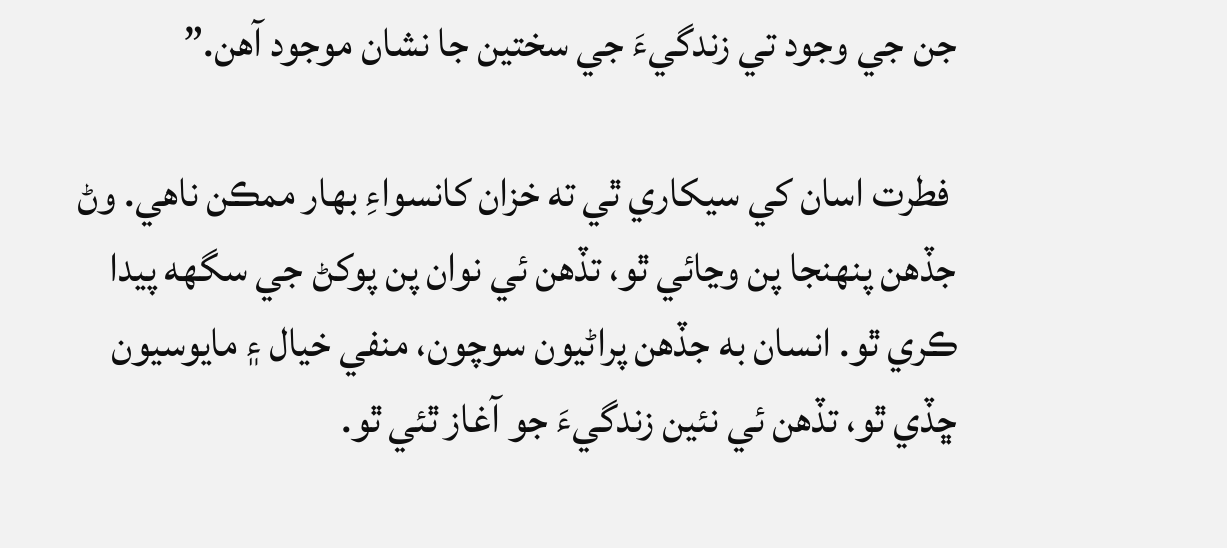جن جي وجود تي زندگيءَ جي سختين جا نشان موجود آهن.”

 فطرت اسان کي سيکاري ٿي ته خزان کانسواءِ بهار ممڪن ناهي. وڻ جڏهن پنهنجا پن وڃائي ٿو، تڏهن ئي نوان پن پوکڻ جي سگهه پيدا ڪري ٿو. انسان به جڏهن پراڻيون سوچون، منفي خيال ۽ مايوسيون ڇڏي ٿو، تڏهن ئي نئين زندگيءَ جو آغاز ٿئي ٿو.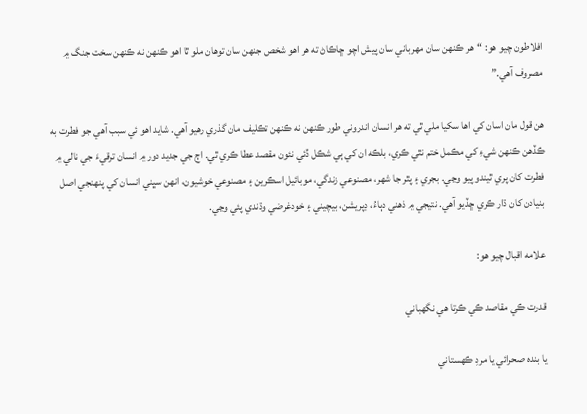افلاطون چيو هو: “هر ڪنهن سان مهرباني سان پيش اچو ڇاڪاڻ ته هر اهو شخص جنهن سان توهان ملو ٿا اهو ڪنهن نه ڪنهن سخت جنگ ۾ مصروف آهي.”

هن قول مان اسان کي اها سکيا ملي ٿي ته هر انسان اندروني طور ڪنهن نه ڪنهن تڪليف مان گذري رهيو آهي. شايد اهو ئي سبب آهي جو فطرت به ڪڏهن ڪنهن شيءِ کي مڪمل ختم نٿي ڪري، بلڪه ان کي ٻي شڪل ڏئي نئون مقصد عطا ڪري ٿي. اڄ جي جديد دور ۾ انسان ترقيءَ جي نالي ۾ فطرت کان پري ٿيندو پيو وڃي. بجري ۽ پٿر جا شهر، مصنوعي زندگي، موبائيل اسڪرين ۽ مصنوعي خوشيون، انهن سڀني انسان کي پنهنجي اصل بنيادن کان ڌار ڪري ڇڏيو آهي. نتيجي ۾ ذهني دٻاءُ، ڊپريشن، بيچيني ۽ خودغرضي وڌندي پئي وڃي.

علامه اقبال چيو هو:

قدرت ڪي مقاصد ڪي ڪرتا هي نگهباني

يا بنده صحرائي يا مردِ ڪهستاني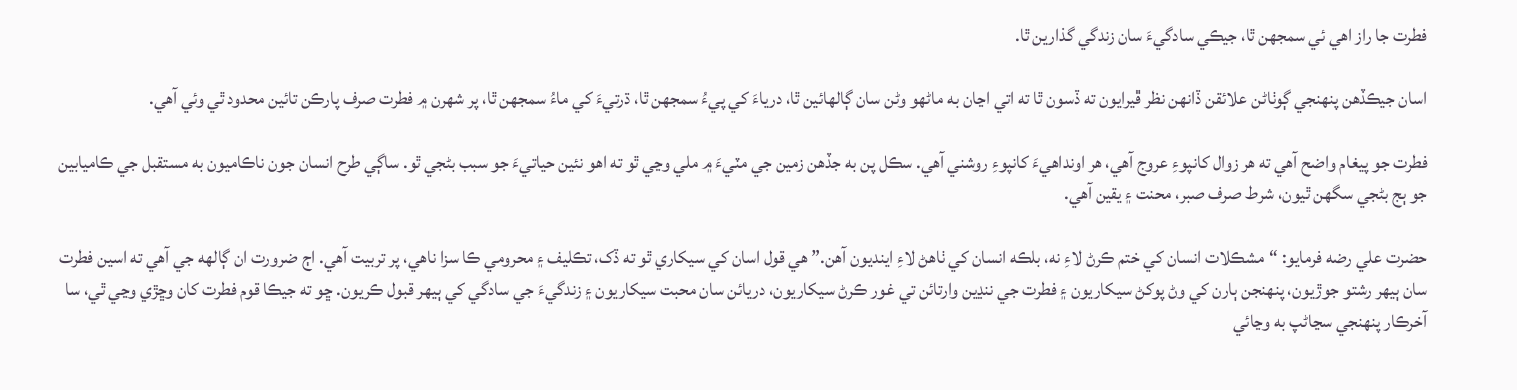فطرت جا راز اهي ئي سمجهن ٿا، جيڪي سادگيءَ سان زندگي گذارين ٿا.

اسان جيڪڏهن پنهنجي ڳوٺاڻن علائقن ڏانهن نظر ڦيرايون ته ڏسون ٿا ته اتي اڃان به ماڻهو وڻن سان ڳالهائين ٿا، درياءَ کي پيءُ سمجهن ٿا، ڌرتيءَ کي ماءُ سمجهن ٿا، پر شهرن ۾ فطرت صرف پارڪن تائين محدود ٿي وئي آهي.

فطرت جو پيغام واضح آهي ته هر زوال کانپوءِ عروج آهي، هر اونداهيءَ کانپوءِ روشني آهي. سڪل پن به جڏهن زمين جي مٽيءَ ۾ ملي وڃي ٿو ته اهو نئين حياتيءَ جو سبب بڻجي ٿو. ساڳي طرح انسان جون ناڪاميون به مستقبل جي ڪاميابين جو ٻج بڻجي سگهن ٿيون، شرط صرف صبر، محنت ۽ يقين آهي.

حضرت علي رضه فرمايو: “مشڪلات انسان کي ختم ڪرڻ لاءِ نه، بلڪه انسان کي ٺاهڻ لاءِ اينديون آهن.” هي قول اسان کي سيکاري ٿو ته ڏک، تڪليف ۽ محرومي ڪا سزا ناهي، پر تربيت آهي. اڄ ضرورت ان ڳالهه جي آهي ته اسين فطرت سان ٻيهر رشتو جوڙيون، پنهنجن ٻارن کي وڻ پوکڻ سيکاريون ۽ فطرت جي ننڍين وارتائن تي غور ڪرڻ سيکاريون، دريائن سان محبت سيکاريون ۽ زندگيءَ جي سادگي کي ٻيهر قبول ڪريون. ڇو ته جيڪا قوم فطرت کان وڇڙي وڃي ٿي، سا آخرڪار پنهنجي سڃاڻپ به وڃائي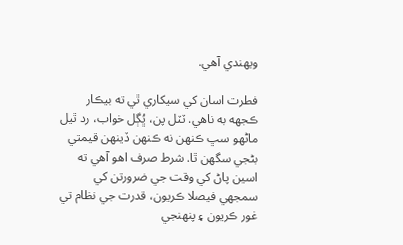ويهندي آهي.

فطرت اسان کي سيکاري ٿي ته بيڪار ڪجهه به ناهي. ٽٽل پن، ڀُڳل خواب، رد ٿيل ماڻهو سڀ ڪنهن نه ڪنهن ڏينهن قيمتي بڻجي سگهن ٿا. شرط صرف اهو آهي ته اسين پاڻ کي وقت جي ضرورتن کي سمجهي فيصلا ڪريون، قدرت جي نظام تي غور ڪريون ۽ پنهنجي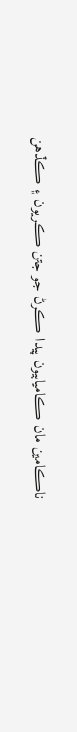ناڪامين مان ڪاميابيون پيدا ڪرڻ جو جتن ڪريون ۽ ڪڏهن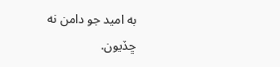به اميد جو دامن نه ڇڏيون.